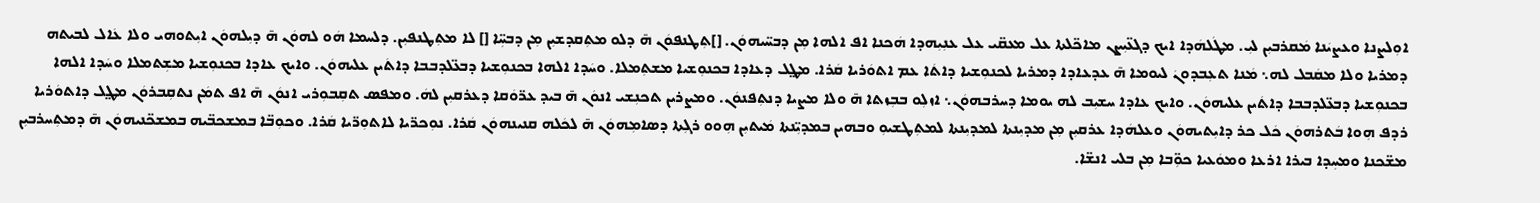ܐܘܼܠܨܢܐ ܘܥܨܝܿܢܐ ܡܿܩܪܒܝܼܢ ܠܝܼ. ܡܛܿܠܗܿܕܐ ܐܝܟ ܕܓܥ̈ܝܼܨܢ ܡܐܟ̈ܠܬܐ ܥܠ ܡܥܩ̈ܝ ܥܠ ܥܢܼܝܼܗܕܐ ܗܿܟܢܐ ܐܦ ܐܠܗܐ ܡܼܢ ܕܒܚ̈ܝܗܘܿܢ. []ܬܼܛܢܦܘܿܢ ܗ̄ ܕܠܘ ܡܬܼܩܕܫܝܼܢ ܡܼܢ ܕܒܚܼ̈ܐ [] ܠܐ ܡܬܼܛܢܦܝܼܢ. ܕܠܚܡܐ ܗܿܘ ܠܗܘܿܢ ܗ̄ ܕܝܼܠܗܘܿܢ ܐܝܼܬܘܗܝ ܘܠܐ ܥܿܐܠ ܠܒܝܬܗ ܕܡܪܝܐ ܘܠܐ ܡܩܿܒܠ ܠܗ܆ ܡܿܢܐ ܬܥܼܒܕܘܢܿ ܠܝܘܡܐ ܗ̄ ܥܕܥܐܕܐ ܕܡܪܝܐ ܠܟܢܘܼܫܝܐ ܕܐܬܿܐ ܥܡ ܐܬܘܿܪܝܐ ܩܿܪܐ. ܡܛ݀ܠ ܕܥܐܕܐ ܒܟܢܘܼܫܝܐ ܡܫܬܼܡܠܐ. ܘܚܿܕܐ ܐܠܗܐ ܒܟܢܘܼܫܝܐ ܕܒܥ̈ܠܕܒܒܐ ܕܐܬܿܝܢ ܥܠܝܗܘܿܢ. ܘܐܝܟ ܥܐܕܐ ܒܟܢܘܼܫܝܐ ܡܫܼܬܡܠܐ ܘܚܿܕܐ ܐܠܗܐ ܒܟܢܘܼܫܝܐ ܕܒܥ̈ܠܕܒܒܐ ܕܐܬܿܝܢ ܥܠܝܗܘܿܢ. ܘܐܝܟ ܥܐܕܐ ܚܫܝܼܒ ܠܗ ܝܘܡܐ ܕܚܪܒܗܘܿܢ܆ ܐܙܠܼܘ ܒܒܼܙܬܐ ܗ̄ ܘܠܐ ܡܨܝܐ ܕܢܬܼܦܢܘܿܢ. ܘܡܨܪܝܢ ܬܟܢܼܫܝ ܐܢܘܿܢ ܗ̄ ܒܝܕ ܥܪ̈ܘܿܩܐ ܕܥܪܩܝܼܢ ܠܗܿ. ܘܡܦܣ ܬܩܼܒܘܼܪܝ ܐܢܘܿܢ ܗ̄ ܐܦ ܬܡܿܢ ܢܬܩܼܒܪܘܿܢ ܡܛ݀ܠ ܕܐܬܘܿܪܝܐ ܪܕܦ ܗܼܘܐ ܒܿܬܪܗܘܿܢ ܟܿܠ ܟܪ ܕܐܝܼܬܝܗܘܿܢ ܘܥܠܗܿܕܐ ܥܪܩܝܼܢ ܡܼܢ ܡܕܝܼܢܬܐ ܠܡܕܝܼܢܬܐ ܠܡܬܼܛܫܝܘܼ ܘܒܗܝܢ ܒܡܕܝܼ̈ܢܬܐ ܡܿܝܬܝܼܢ ܗܼܘܘ ܪܓܼܬܐ ܕܣܐܡܼܗܘܿܢ ܗ̄ ܠܟܿܠܗ ܩܢܝܢܗܘܿܢ ܩܿܪܐ. ܢܘܼܟܪ̈ܝܐ ܠܐܬܘܼܪ̈ܝܐ ܩܿܪܐ. ܘܟܘܼܒ̈ܐ ܒܡܫܟܒ̈ܝܗ ܒܡܫܟ̈ܢܝܗܘܿܢ ܗ̄ ܕܡܬܼܚܪܒܝܼܢ ܡܫ̈ܟܢܐ ܘܡܚܼܕܐ ܒܝܪܐ ܐܪܥܐ ܘܡܘܿܥܝܐ ܟܘܼ̈ܒܐ ܡܼܢ ܒܠܝ ܐܢܫ̈ܐ.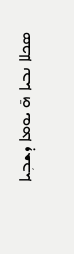ܣܟܠܐ ܢܒܝܐ ܗ̄ ܝܘܡܐ ܕܫܒܼܝܐ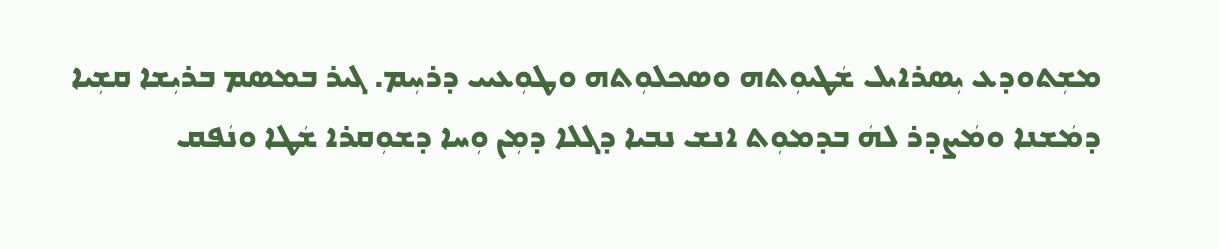ܡܫܼܬܘܕܥ ܝܼܣܪܐܝܠ ܫܿܛܝܘܼܬܗ ܘܣܟܠܘܼܬܗ ܘܛܘܼܥܝܝ ܕܪܚܼܡ. ܓܝܪ ܒܡܣܡ ܒܪܝܼܫܐ ܩܫܼܝܐ ܕܡܿܫܢܐ ܘܡܿܨܕܪ ܠܗܿ ܒܕܡܘܼܬ ܐܢܫ ܢܒܝܐ ܕܓܠܐ ܕܡܼܢ ܘܼܚܐ ܕܫܘܼܩܪܐ ܫܿܛܐ ܘܢܿܦܩ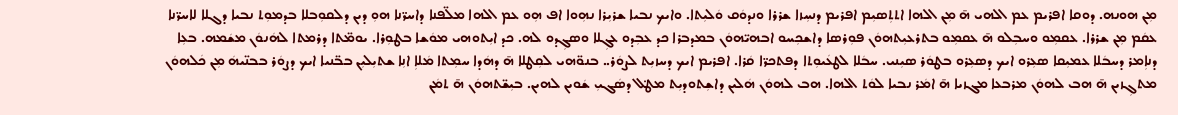ܡܼܢ ܗܘܢܗ. ܕܘܩܐ ܐܦܪܝܡ ܥܡ ܐܠܗܝ ܗ̄ ܡܼܢ ܐܠܗܐ ܐܬܬܼܣܝܼܡ ܐܦܪܝܡ ܕܢܚܼܙܐ ܫܪܪܐ ܘܢܕܘܿܩ ܘܿܠܝܼܬܐ. ܘܐܝܟ ܢܒܝܐ ܫܪܝܼܪܐ ܢܗܼܘܐ ܐܦ ܗܼܘ ܥܡ ܐܠܗܐ ܡܠ̈ܦܢܐ ܕܐܚܪ̈ܢܐ ܗܘܼ ܕܝܢ ܕܠܩܘܼܒܠܐ ܒܕܡܘܼܬ ܢܒܝܐ ܕܓܠܐ ܠܐܚܪ̈ܢܐ ܥܩܿܡ ܡܼܢ ܫܪܪܐ. ܥܩܡܼܘ ܘܚܒܼܠܘ ܗ̄ ܥܩܡܼܘ ܒܬܪܥܝܼܬܗܘܿܢ ܦܘܼܪܣܐ ܕܐܫܟܼܚܘ ܐܒܗܝ̈ܗܘܿܢ ܒܡܕܒܪܐ ܟܕ ܥܒܼܕܘ ܥܓܼܠܐ ܘܣܓܼܕܘ ܠܗ. ܟܕ ܐܝܼܬܘܗܝ ܡܘܿܫܐ ܒܛܘܼܪܐ. ܝܘܡ̈ܬܐ ܕܪܡܬܐ ܠܗܿܢܘܿܢ ܡܫܿܡܗ. ܒܥܼܐ ܕܢܐܼܡܪ ܕܚܒܿܠܐ ܥܡܝܼܩܐ ܣܥܼܪܘ ܐܝܟ ܕܣܥܼܪܘ ܒܛܘܿܪ ܣܝܼܢܝ. ܚܒܿܠܐ ܠܛܥܿܝܘܼܬܐ ܕܦܬܟܪ̈ܐ ܩܿܪܐ. ܐܦܪܝܡ ܐܝܟ ܕܚܙܝܼܬ ܠܨܘܿܪ.. ܒܢܘ̈ܗܝ ܠܩܼܛܠܐ ܗ̄ ܕܗܿܕܐ ܚܡܼܬܐ ܡܿܠܐܼ ܐܢܼܐ ܫܬܝܼܠܝܼܢ ܒܒ̈ܢܝܐ ܐܝܟ ܕܨܘܿܪ ܒܒܢ̈ܝܗܿ ܡܼܢ ܟܿܠܗܘܿܢ ܡܬܓܼܙܝܢ ܗ̄ ܗܒ ܠܗܘܿܢ ܡܪܒܥܐ ܡܓܙܝܐ ܗ̄ ܐܡܿܪ ܢܒܝܐ ܠܘܿܬ ܐܠܗܐ. ܗܒ ܠܗܘܿܢ ܗܿܠܝܢ ܕܐܫܼܬܘܕܝܼܬ ܡܛ݀ܠ ܕܣܿܓܝܼ ܫܿܘܝܢ ܠܗܝܢ. ܒܝܼܫ̈ܬܗܘܿܢ ܗ̄ ܬܡܿܢ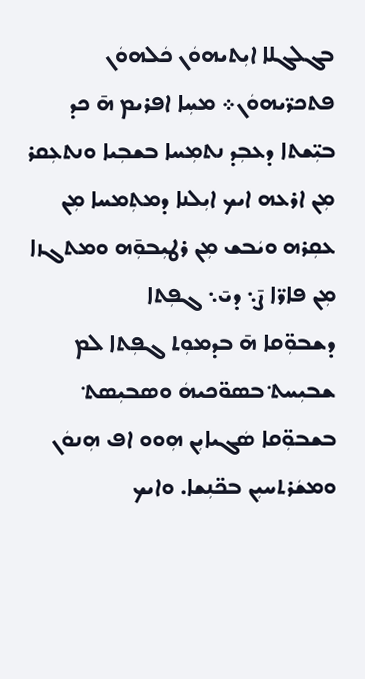ܒܓܠܓܠܐ ܐܝܼܬܝܗܘܿܢ ܟܿܠܗܘܿܢ ܦܬܟܪ̈ܝܗܘܿܢ܀ ܡܚܼܐ ܐܦܪܝܡ ܗ̄ ܟܕ ܒܝܼ̈ܫܬܐ ܕܥܒܼܕ ܢܬܡܼܚܐ ܒܫܒܼܝܐ ܘܢܬܥܼܩܪ ܡܼܢ ܐܪܥܗ ܐܝܟ ܐܝܼܠܢܐ ܕܡܬܼܡܚܐ ܡܼܢ ܥܩܼܪܗ ܘܝܿܒܫ ܡܼܢ ܪܛܝܼܒܘܼ̄ܗ ܘܡܬܓܙܐ ܡܼܢ ܦܐܪ̈ܐ ܨ̄܆ ܕܝ̄܆ ܓܦܼܬܐ
ܕܫܒܘܼ̈ܩܐ ܗ̄ ܒܕܡܘܼܬ ܓܦܼܬܐ ܠܡ ܫܒܝܼܚܬ݀ ܒܣܘ̈ܟܝܗܿ ܘܣܒܝܼܣܬ݀ ܒܫܒܘܼ̈ܩܐ ܣܿܓܝܐܝܼܢ ܗܼܘܘ ܐܦ ܗܼܢܘܿܢ ܘܡܫܿܪܬܚܝܼܢ ܒܟ̈ܢܼܫܐ. ܘܐܝܟ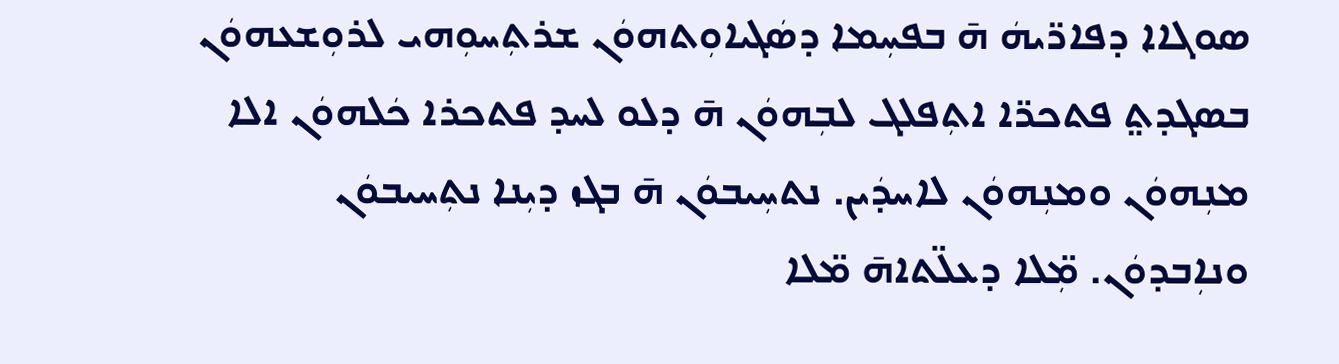ܣܘܓܐܐ ܕܦܐܪ̈ܝܗܿ ܗ̄ ܒܦܚܼܡܐ ܕܣܿܓܝܐܘܼܬܗܘܿܢ ܫܪܬܼܚܘܼܗܝ ܠܪܘܼܫܥܗܘܿܢ ܒܣܓܕܬ݀ ܦܬܟܪ̈ܐ ܐܬܼܦܠܓ ܠܒܼܗܘܿܢ ܗ̄ ܕܠܘ ܠܚܕ ܦܬܟܪܐ ܟܿܠܗܘܿܢ ܐܠܐ ܡܢܼܗܘܿܢ ܘܡܢܼܗܘܿܢ ܠܐܚܕܿܝܢ. ܢܬܚܼܝܒܘܿܢ ܗ̄ ܒܓܙ ܕܝܼܢܐ ܢܬܼܚܝܒܘܿܢ ܘܢܐܼܒܕܘܿܢ. ܡܼ̈ܠܐ ܕܥܠ̈ܬܐܗ̄ ܡ̈ܠܐ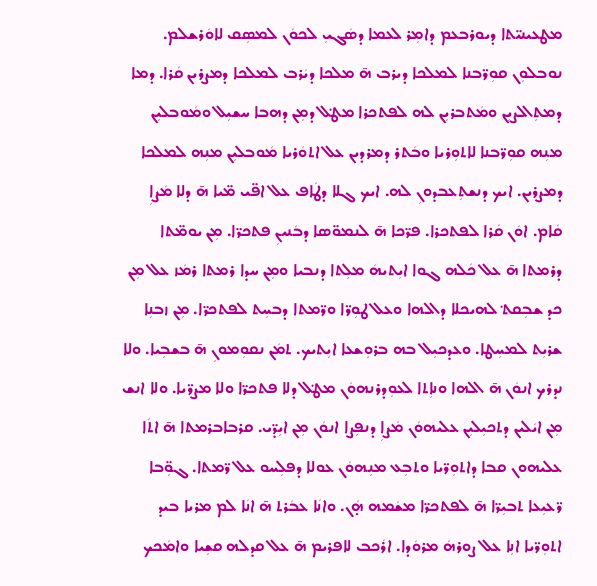ܡܛܥܝܢܝ̈ܬܐ ܕܝܘܪܒܥܡ ܕܐܡܼܪ ܠܥܡܐ ܕܣܿܓܝܼ ܠܟܘܿܢ ܠܡܣܼܩ ܠܐܘܿܪܫܠܡ. ܢܘܒܠܘܼܢ ܩܘܼܪ̈ܒܢܐ ܠܡܠܟܐ ܕܝܪܒ ܗ̄ ܡܠܟܐ ܕܝܿܪܒ ܠܡܠܟܐ ܕܡܨܪܝܢ ܩܿܪܐ. ܕܡܐ ܕܡܬܼܐܠܨܝܼܢ ܘܡܿܬܒܪܝܼܢ ܠܗ ܠܦܬܟܪܐ ܡܛ݀ܠ ܕܡܼܢ ܕܗܒܐ ܚܫܝܼܠ ܘܡܿܘܒܠܝܼܢ ܡܢܼܗ ܩܘܼܪ̈ܒܢܐ ܠܐܬܘܼܪܝܐ ܘܒܿܬܪ ܕܡܪܕܝܢ ܥܠ ܐܬܘܿܪܝܐ ܡܿܘܒܠܝܼܢ ܡܢܼܗ ܠܡܠܟܐ ܕܡܨܪܝܢ. ܐܝܟ ܕܢܫܬܼܥܒܕܘܢܼ ܠܗ. ܐܝܟ ܓܠܐ ܕܛܿܐܦ ܥܠ ܐܦ̈ܝ ܡ̈ܝܐ ܗ̄ ܕܠܐ ܡܿܨܐܼ ܩܿܐܡ. ܐܘܿܢ ܩܿܪܐ ܠܦܬܟܪܐ. ܦܪ̈ܟܐ ܗ̄ ܠܢܡܘ̈ܣܐ ܕܒܿܢܝܢܼ ܦܬܟܪ̈ܐ. ܡܼܢ ܝܘܡ̈ܬܐ ܕܪܡܬܐ ܗ̄ ܥܠ ܟܿܠܗ ܓܘܐ ܐܝܼܬܝܗܿ ܡܠܼܬܐ ܕܢܒܝܐ ܘܡܼܢ ܚܕܐ ܪܡܬܐ ܪܡܿܙ ܥܠ ܡܼܢ ܟܕ ܫܒܼܩܬ݀ ܠܗܝܟܠܐ ܕܐܠܗܐ ܘܥܠ ܛܘܼܪ̈ܐ ܘܪ̈ܡܬܐ ܕܒܚܼܬ ܠܦܬܟܪ̈ܐ. ܡܼܢ ܙܒܢܼܐ ܫܪܝܼܬ ܠܡܚܼܛܐ. ܘܥܕܟܝܼܠ ܒܗ ܒܪܘܼܫܥܐ ܐܝܼܬܝܟ. ܬܡܿܢ ܢܩܘܼܡܘܢܼ ܗ̄ ܒܫܒܼܝܐ. ܘܠܐ ܢܕܪܟ ܐܢܘܿܢ ܗ̄ ܐܠܗܐ ܘܢܐܼܬܐ ܠܥܘܼܕܪܢܗܘܿܢ ܡܛ݀ܠ ܕܠܐ ܦܬܟܪ̈ܐ ܘܠܐ ܡܨܪ̈ܝܐ. ܘܠܐ ܐܢܫ ܡܼܢ ܐܝܿܠܝܢ ܕܬܟܝܼܠܝܼܢ ܥܠܝܗܘܿܢ ܡܿܨܐܼ ܕܢܦܼܨܐ ܐܢܘܿܢ ܡܼܢ ܐܝܼܕ̈ܝ. ܩܪܒܐܒܪܡܬܐ ܗ̄ ܐܬܿܐ ܥܠܝܗܘܢ ܩܒܐ ܕܐܬܘܼܪ̈ܝܐ ܘܬܒܼܥ ܡܢܼܗܘܿܢ ܥܘܠܐ ܕܦܠܼܚܘ ܥܠ ܪ̈ܡܬܐ. ܓܘܼ̈ܒܐ ܪ̈ܥܝܼܥܐ ܬܒܝܼܪ̈ܐ ܗ̄ ܠܦܬܟܪ̈ܐ ܡܫܿܡܗ ܗ̣ܿܢ. ܘܐܢܿܐ ܥܒܿܪܬ ܗ̄ ܐܢܿܐ ܠܡ ܡܪܝܐ ܒܝܕ ܐܬܘܼܪ̈ܝܐ ܐܢܼܐ ܥܠ ܨܘܪܗܿ ܡܪܘܿܕܐ. ܐܪܿܟܒ ܠܐܦܪܝܡ ܗ̄ ܥܠ ܩܕܠܗ ܩܫܼܝܐ ܘܐܡܿܟܟ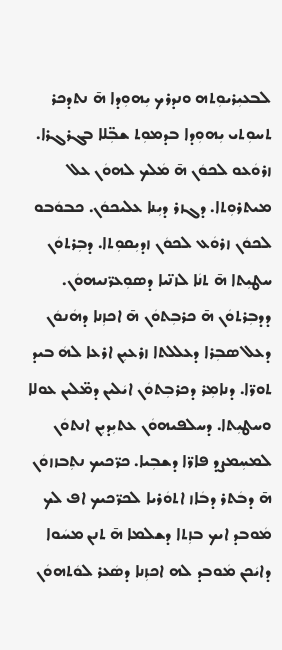ܠܒܥܝܼܪܝܘܼܬܗ ܘܢܕܪܟ ܝܼܗܘܼܕܐ ܗ̄ ܢܬܕܟܪ ܬܚܘܼܬܝ ܝܼܗܘܼܕܐ ܒܕܡܘܼܬ ܫܒܼ̈ܠܐ ܒܓܪܓܪܐ. ܙܪܘܿܥܘ ܠܟܘܿܢ ܗ̄ ܡܿܠܟ ܠܗܘܿܢ ܥܠ ܡܝܬܪܘܼܬܐ. ܕܓܙܪ ܕܝܼܢܐ ܥܠܝܟܘܿܢ. ܟܒܘܿܒܘ ܠܟܘܿܢ ܙܪܘܿܥ ܠܟܘܿܢ ܙܕܝܼܩܘܼܬܐ. ܕܒܼܪܬܘܿܢ ܚܛܝܼܬܐ ܗ̄ ܬܢܿܐ ܠܙܢ̈ܝܐ ܕܣܘܼܥܪ̈ܢܝܗܘܿܢ. ܕܕܒܼܪܬܘܿܢ ܗ̄ ܟܪܒܼܬܘܿܢ ܗ̄ ܐܟܙܼܢܐ ܕܗܿܢܘܿܢ ܕܥܠ ܣܒܼܪܐ ܕܥܠܠܬܐ ܙܪܥܝܼܢ ܐܪܥܐ ܠܗܿ ܒܝܕ ܬܘܪ̈ܐ. ܕܢܐܡܼܪ ܕܟܪܒܼܬܘܿܢ ܐܝܿܠܝܢ ܕܡ̈ܠܝܢ ܥܘܠܐ ܘܚܛܝܼܬܐ. ܕܚܠܦܝܗܘܿܢ ܥܬܝܼܕܝܼܢ ܐܢܬܘܿܢ ܠܡܚܼܡܨܕ ܦܐܪ̈ܐ ܕܫܒܼܝܐ. ܟܪ̈ܟܝܟ ܢܬܼܒܙܙܘܿܢ ܗ̄ ܕܒܿܬܪ ܕܒܿܐܙ ܐܬܘܿܪܝܐ ܠܟܪ̈ܟܝܟ ܐܦ ܠܟ ܡܿܘܒܕ ܐܝܟ ܒܙܼܬܐ ܕܫܠܡܐ ܗ̄ ܬܢܢ ܡܚܿܘܐ ܕܐܝܿܟܢ ܡܿܘܒܕ ܠܗ ܐܟܙܼܢܐ ܕܣܿܥܪ ܠܘܿܬܗܘܿܢ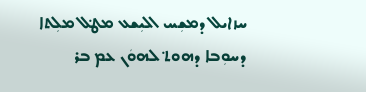ܚܙܐܝܠ ܕܡܫܼܚ ܐܠܝܼܫܥ ܡܛ݀ܠ ܡܠܼܬܐ ܕܚܘܼܒܐ ܕܗܘܬ݀ ܠܗܘܿܢ ܥܡ ܒܪ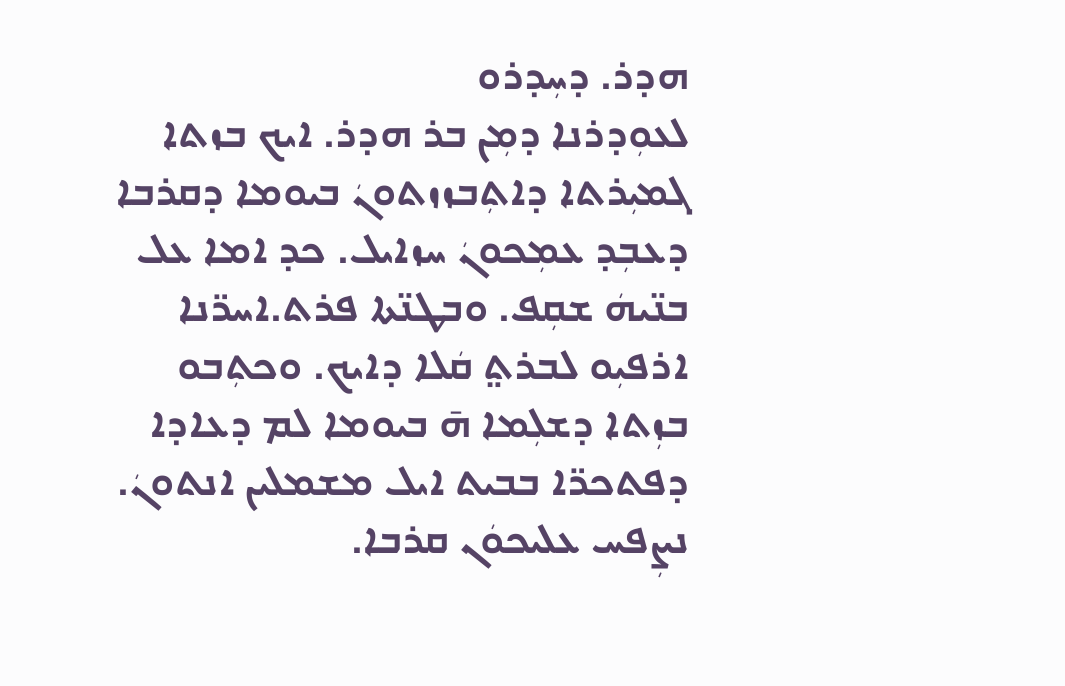ܗܕܪ. ܕܚܼܕܪܘ
ܠܥܘܼܕܪܢܐ ܕܡܼܢ ܒܪ ܗܕܪ. ܐܝܟ ܒܙܬܐ ܓܡܝܼܪܬܐ ܕܐܬܼܒܙܙܬܘܢܿ ܒܝܘܡܐ ܕܩܪܒܐ ܕܥܒܼܕ ܥܡܼܟܘܢܿ ܚܙܐܝܠ. ܟܕ ܐܡܐ ܥܠ ܒܢ̈ܝܗܿ ܫܩܼܦ. ܘܒܛܢ̈ܬܐ ܦܪܬ.ܐܚܪ̈ܢܐ ܐܪܦܝܼܘ ܠܒܪܬ݀ ܩܿܠܐ ܕܐܝܟ. ܘܟܬܼܒܘ ܒܙܼܬܐ ܕܫܠܼܡܐ ܗ̄ ܒܝܘܡܐ ܠܡ ܕܥܐܕܐ ܕܦܬܟܪ̈ܐ ܒܒܝܬ ܐܝܠ ܡܫܡܠܝܢ ܐܢܬܘܢܿ. ܢܨܼܦܚ ܥܠܝܟܘܿܢ ܩܪܒܐ.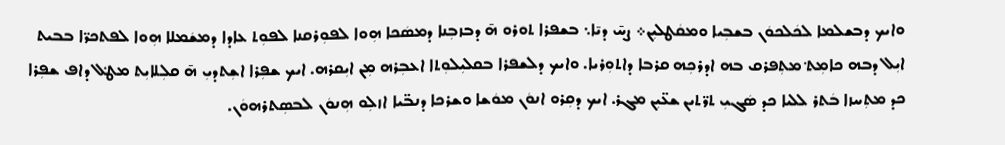ܘܐܝܟ ܕܒܫܠܡܐ ܠܟܿܠܟܘܿܢ ܒܫܒܼܝܐ ܘܡܩܿܛܠܝܼܢ܀ ܨܚ̄ ܕܝ̄ܐ܆ ܒܫܦܪܐ ܬܘܪܘ ܗ̄ ܕܒܙܒܼܢܐ ܕܡܣܿܟܐ ܗܼܘܐ ܠܦܘܼܪܩܢܐ ܠܦܘܼܬ ܥܐܕܐ ܕܡܫܿܡܠܐ ܗܼܘܐ ܠܦܬܟܪ̈ܐ ܒܒܝܬ ܐܝܼܠ ܕܒܗ ܟܐܡܼܬ݀ ܡܬܼܦܪܩ ܒܗ ܐܕܪܟܼܗ ܩܪܒܐ ܕܐܬܘܼܪܝܐ. ܘܐܝܟ ܕܠܫܦܪܐ ܒܩܠܝܼܠܘܼܬܐ ܐܥܒܼܪܗ ܡܼܢ ܐܝܼܩܪܗ. ܐܝܟ ܫܦܼܪܐ ܐܫܼܬܕܝܼ ܗ̄ ܩܠܼܠܐܝܼܬ ܡܛ݀ܠ ܕܐܦ ܫܦܼܪܐ ܟܕ ܡܬܼܚܙܐ ܒܿܬܪ ܠܠܝܐ ܟܕ ܣܿܓܝܼ ܬܪ̈ܬܝܢ ܫܥ̈ܝܼܢ ܡܓܪ. ܐܝܟ ܕܩܼܪܘ ܐܢܘܿܢ ܡܘܿܫܐ ܘܫܪܟܐ ܕܢܒ̈ܝܐ ܐܙܠܼܘ ܗܼܢܘܿܢ ܠܒܣܼܬܪܗܘܿܢ.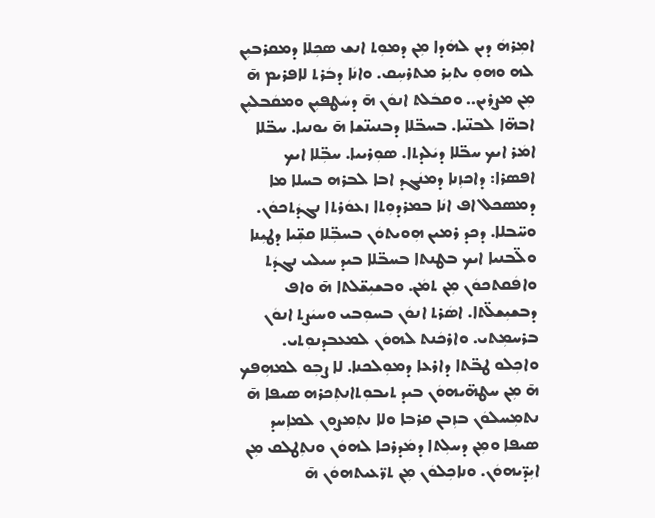ܐܡܼܪܗܿ ܕܝܢ ܠܗܿܕܐ ܡܼܢ ܕܡܘܼܬ ܐܢܫ ܣܟܼܠܐ ܕܡܩܪܒܝܼܢ ܠܗ ܘܗܘܼ ܝܬܝܼܪ ܡܬܪܚܼܩ. ܘܐܢܿܐ ܕܒܿܪܬ ܠܐܦܪܝܡ ܗ̄ ܡܼܢ ܡܨܪܝܢ.. ܘܩܒܿܠܬ ܐܢܘܿܢ ܗ̄ ܕܚܿܛܦܝܼܢ ܘܡܩܿܒܠܝܼܢ ܐܒܗ̈ܐ ܠܒܢ̈ܝܐ. ܒܚܒ̈ܠܐ ܕܒܢܝܢ̈ܫܐ ܗ̄ ܝܘܢܝܐ. ܚܒ̈ܠܐ ܐܡܿܪ ܐܝܟ ܚܒ̈ܠܐ ܕܝܿܠܕܬܐ. ܣܘܼܪܝܝܐ. ܚܒܼ̈ܠܐ ܐܝܟ ܐܦܣܪܐ: ܕܐܟܙܼܢܐ ܕܡܢܿܓܕ ܐܒܐ ܠܒܪܗ ܒܚܠܐ ܡܐ ܕܡܣܟܠ ܐܦ ܐܢܿܐ ܒܡܪܕܘܼܬܐ ܙܥܘܿܪܬܐ ܢܓܕܿܬܟܘܿܢ. ܘܚ̈ܒܠܐ. ܕܟܕ ܪܡܝܢ ܗܼܘܝܬܘܿܢ ܒܚܒܼ̈ܠܐ ܩܫܼ̈ܝܐ ܕܛܝܼܢܐ ܘܠ̈ܒܢܝܐ ܐܝܟ ܒܛܢܬܐ ܒܚܒ̈ܠܐ ܒܝܕ ܚܝܠܝ ܢܓܕܿܬ ܘܐܦܿܩܬܟܘܿܢ ܡܼܢ ܬܡܿܢ. ܘܒܫܝܼܫ̈ܠܬܐ ܗ̄ ܘܐܦ ܕܒܫܝܼܫܠ̈ܬܐ. ܐܣܿܪܬ ܐܢܘܿܢ ܒܚܘܼܒܝ ܘܚܝܿܨܬ ܐܢܘܿܢ ܒܪܚܡܼܬܝ. ܘܐܪܟܿܢܬ ܠܗܘܿܢ ܠܡܥܒܕܢܘܼܬܝ. ܘܐܟܼܠܘ ܛܒ̈ܬܐ ܕܐܪܥܐ ܕܡܘܼܠܟܢܐ. ܠܐ ܨܒܼܘ ܠܡܗܼܦܟ ܗ̄ ܡܼܢ ܚܛܗ̈ܝܗܘܿܢ ܒܝܕ ܬܝܒܘܼܬܐܢܬܼܟܪܗ ܣܝܦܐ ܗ̄ ܢܬܡܼܚܠܘܿܢ ܒܙܼܒܢ ܩܪܒܐ ܘܠܐ ܢܬܼܡܨܘܢ ܠܡܐܼܚܕ ܣܝܦܐ ܘܡܼܢ ܕܚܠܼܬܐ ܕܡܿܕܪܟܐ ܠܗܘܿܢ ܘܢܬܼܛܠܩ ܡܼܢ ܐܝܼܕ̈ܝܗܘܿܢ. ܘܢܐܟܼܠܘܿܢ ܡܼܢ ܬܪ̈ܥܝܬܗܘܿܢ ܗ̄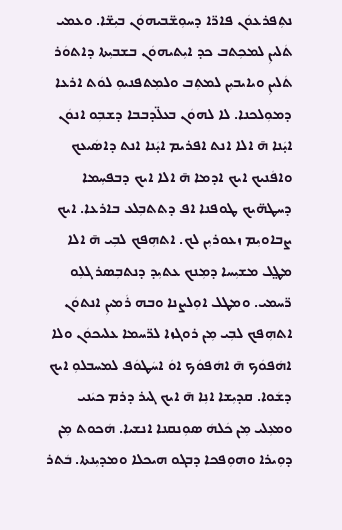ܢܬܼܦܪܥܘܿܢ ܦܐܪ̈ܐ ܕܚܘܼܫ̈ܒܝܗܘܿܢ ܒܝܼܫ̈ܐ. ܘܥܡܝ ܬܿܠܝܢܼ ܠܡܟܼܬܒ ܟܕ ܐܝܼܬܝܗܘܿܢ ܒܫܒܝܼܬܐ ܕܐܬܘܿܪ ܬܿܠܝܢܼ ܘܝܐܝܒܝܼܢ ܠܡܬܼܒ ܘܠܡܼܬܦܢܝܘܼ ܠܘܿܬ ܐܪܥܐ ܕܡܘܼܠܟܢܐ. ܠܐ ܠܗܘܿܢ ܒܥܠ̈ܕܒܒܐ ܕܫܒܼܘ ܐܢܘܿܢ ܐܝ̣ܿܢܐ ܗ̄ ܐܠܐ ܐܢܬ ܐܦܪܝܡ ܐܝ̣ܿܢܐ ܐܢܬ ܕܐܣܿܝܥܟ ܘܐܦܿܢܝܟ ܐܝܟ ܐܕܡܐ ܗ̄ ܐܠܐ ܐܝܟ ܕܒܦܚܼܡܐ ܕܚܛܗ̈ܝܟ ܛܘܦܢܐ ܐܦ ܕܬܬܒܼܠܥ ܒܐܪܥܐ. ܐܝܟ ܨܒܐܘܝܼܡ ܙܥܘܪܝܼܢ ܠܟ. ܐܬܗܼܦܟ ܠܒܼܝ ܗ̄ ܐܠܐ ܡܛ݀ܠ ܡܫܝܼܚܐ ܕܡܼܢܟ ܥܬܝܼܕ ܕܢܬܒܼܣܪ ܓܠܼܘ ܪ̈ܚܡܝ. ܘܡܛܠ ܐܘܼܠܨܢܐ ܘܒܗ ܪܿܡܝܢܼ ܐܢܬܘܿܢ ܐܬܗܼܦܟ ܠܒܼܝ ܡܼܢ ܪܘܓܙܐ ܠܪ̈ܚܡܐ ܥܠܝܟܘܿܢ ܘܠܐ ܐܗܿܦܘܿܟ ܗ̄ ܐܗܿܦܘܿܟ ܐܘܿ ܐܚܿܛܘܿܦ ܠܡܚܒܠܘܼ ܐܝܟ ܕܫܿܘܐ. ܩܕܝܼܫܐ ܐܢܼܐ ܗ̄ ܐܝܟ ܓܝܪ ܕܪܡ ܟܝܿܢܝ ܘܡܥܼܠܝ ܡܼܢ ܟܿܠܗܿ ܣܘܼܢܩܢܐ ܐܢܫܝܐ. ܗܿܟܘܬ ܡܼܢ ܕܘܼܝܪܐ ܘܗܘܼܦܟܐ ܕܒܓܘ ܗܝܟܠܐ ܘܡܕܝܼܢܬܐ. ܒܿܬܪ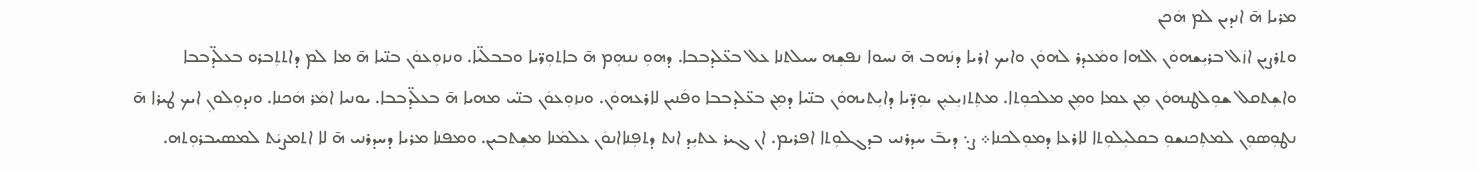ܡܪܝܐ ܗ̄ ܐܢܕܝܢ ܠܡ ܗܿܟܢ
ܘܬܪܨܝܢ ܐܙܿܠ ܒܪܝܼܫܗܘܿܢ ܐܠܗܐ ܘܡܿܥܕܪ ܠܗܘܿܢ ܘܐܝܟ ܐܪܝܐ ܕܢܿܗܒ ܗ̄ ܢܚܘܐ ܢܦܫܼܗ ܚܝܠܬܢܐ ܥܠ ܒܥ̈ܠܕܒܒܐ. ܕܗܘܼ ܢܢܗܼܡ ܗ̄ ܒܐܬܘܼܪ̈ܝܐ ܘܒܒܠ̈ܝܐ. ܘܢܙܘܼܥܘܿܢ ܒܢ̈ܝܐ ܗ̄ ܡܐ ܠܡ ܕܐܬܬܼܒܪܘ ܒܥܠ̈ܕܒܒܐ ܘܐܫܼܬܩܠ ܫܘܼܠܛܢܗܘܿܢ ܡܼܢ ܥܡܐ ܘܡܼܢ ܡܠܟܘܼܬܐ. ܡܬܼܬܙܝܼܥܝܼܢ ܝܘܼܕ̈ܝܐ ܕܐܝܼܬܝܗܘܿܢ ܒܢ̈ܝܐ ܕܡܼܢ ܒܥ̈ܠܕܒܒܐ ܘܦܿܢܝܢ ܠܐܪܥܗܘܿܢ. ܘܢܙܘܼܥܘܿܢ ܒܢ̈ܝ ܡܗܝܐ ܗ̄ ܒܥܠ̈ܕܒܒܐ. ܝܘܢܝܐ ܐܡܿܪ ܗܿܟܢܐ. ܘܢܕܘܼܠܘܢܼ ܐܝܟ ܛܝܪܐ ܗ̄ ܢܛܘܼܣܘܼܢ ܠܡܬܼܟܢܫܘܼ ܒܩܠܝܼܠܘܼܬܐ ܠܐܪܥܐ ܕܡܘܼܠܟܢܐ܀ ܨ܆ ܕܝܒ̄ ܚܕܪܢܝ ܒܕܓܠܘܼܬܐ ܐܦܪܝܡ. ܐܢ ܓܝܪ ܥܬܝܼܕ ܐܢܬ ܕܬܦܼܢܐܐܢܘܿܢ ܥܠܡܿܢܐ ܡܫܼܬܒܝܢ. ܘܡܦܢܐ ܡܪܝܐ ܕܚܕܪܢܝ ܗ̄ ܠܐ ܐܬܡܨܝܿܬ ܠܡܣܝܒܪܘܼܬܗ.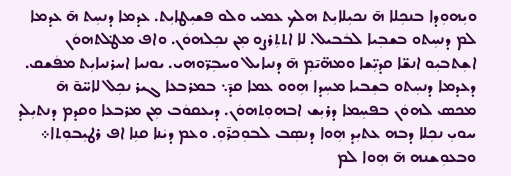ܘܝܼܗܘܼܕܐ ܒܢܟܼܠܐ ܗ̄ ܢܟܝܼܠܐܝܼܬ ܗܠܟ ܥܡܝ ܘܠܘ ܦܫܝܼܛܐܝܼܬ. ܥܕܡܐ ܕܢܚܼܬ ܗ̄ ܥܕܡܐ ܠܡ ܕܢܚܼܬܘ ܒܫܒܼܝܐ ܠܒܿܒܝܠ. ܠܐ ܐܬܬܼܪܨܘ ܡܼܢ ܢܟܼܠܗܘܿܢ. ܘܐܦ ܡܛ݀ܠܬܗܘܿܢ ܐܫܼܬܒܝܼܘ ܐܢܫ̈ܐ ܩܕܝܼ̈ܫܐ ܘܡܗ̈ܝ̄ܡܼ ܗ̄ ܕܢܝܐܝܠ ܘܚܒܼܪ̈ܘܗܝ. ܝܘܢܝܐ ܐܚܪܢܝܐܝܼܬ ܡܦܿܫܩ. ܕܥܕܡܐ ܕܢܚܼܬܘ ܒܫܼܒܝܐ ܡܚܼܕܐ ܗܼܘܘ ܥܡܐ ܩܕ̄܆ ܒܡܪܒܥܐ ܓܝܪ ܢܟܼܠ ܠܐܚ̈ܘ̄ ܗ̄ ܡܟܣ ܠܗܘܿܢ ܒܦܚܼܡܐ ܕܪܝܼܫ ܐܒܗܘܼܬܗܘܿܢ. ܕܝܥܩܘܿܒ ܡܼܢ ܡܪܒܥܐ ܘܩܕܡ ܕܢܬܝܼܠܕ ܚܘܝܼ ܢܟܼܠܐ ܕܒܗ ܥܬܝܼܕ ܗܼܘܐ ܕܢܣܼܒ ܠܒܘܼܟܪ̄ܘܼ. ܘܥܡ ܕܝܿܢܐ ܩܢܼܐ ܐܦ ܪܛܝܼܒܘܼܬܐ܀ ܘܒܥܘܼܫܢܗ ܗ̄ ܗܼܘܐ ܠܡ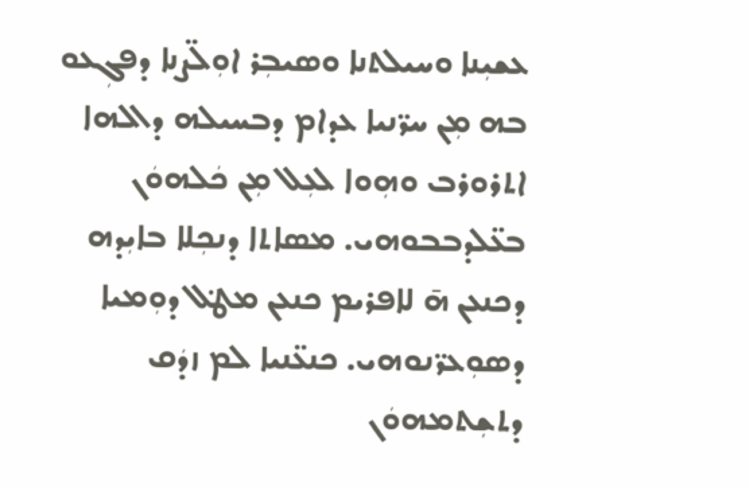ܥܫܝܼܢܐ ܘܚܝܠܬܢܐ ܘܣܝܒܼܪ ܐܘܼܠ̈ܨܢܐ ܕܦܓܼܥܘ ܒܗ ܡܼܢ ܚܪ̈ܢܝܐ ܥܕܐܡ ܕܒܚܝܠܗ ܕܐܠܗܐ ܐܬܪܘܪܒ ܘܗܼܘܐ ܠܥܼܠ ܡܼܢ ܟܿܠܗܘܿܢ ܒܥ̈ܠܕܒܒܘܗܝ. ܡܣܐܬܐ ܕܢܟܼܠܐ ܒܐܝܼܕܗ ܕܟܢܥܢ ܗ̄ ܠܐܦܪܝܡ ܟܢܥܢ ܡܛ݀ܠ ܕܘܼܡܝܐ ܕܣܘܼܥܪ̈ܢܘܗܝ. ܟܢܥ̈ܢܝܐ ܠܡ ܙܕܿܩ ܕܬܫܼܬܡܗܘܿܢ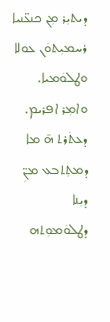ܕܝܬܝܼܪ ܡܼܢ ܟܢܥ̈ܢܝܐ ܪܚܡܝܼܬܘܿܢ ܥܘܠܐ ܘܛܠܘܿܡܝܐ. ܘܐܡܼܪ ܐܦܪܝܡ. ܕܥܬܿܪܬ ܗ̄ ܡܐ ܕܡܬܼܬܒܥ ܡܢܼ̈ ܕܝܼܢܐ ܕܛܠܘܿܡܘܼܬܗ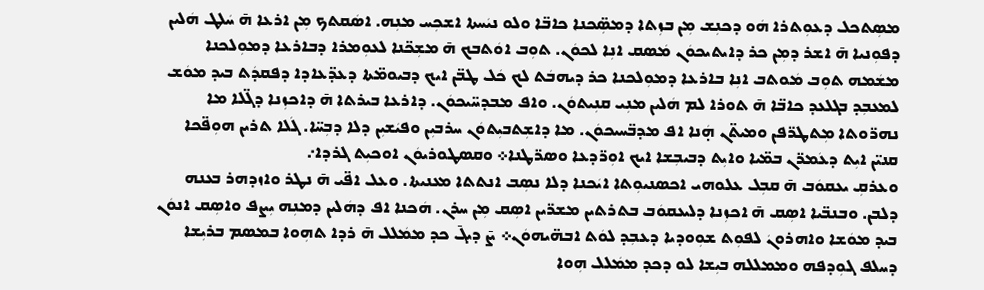ܡܣܼܬܟܠ ܕܥܘܼܬܪܐ ܗܿܘ ܕܟܢܼܫ ܡܼܢ ܒܙܼܬܐ ܕܡܣܼ̈ܟܢܐ ܟܐܒ̈ܐ ܘܠܘ ܢܝܿܚܬܐ ܐܫܟܼܚ ܡܢܼܗ. ܐܣܿܩܬܟ ܡܼܢ ܐܪܥܐ ܗ̄ ܚܿܠܛ ܗܿܠܝܢ ܕܦܘܼܢܝܐ ܗ̄ ܐܫܪ ܕܡܼܢ ܟܪ ܕܐܝܬܝܟܘܿܢ ܡܿܣܩ ܐܢܼܐ ܠܟܘܿܢ. ܬܘܼܒ ܐܘܿܬܒܟ ܗ̄ ܡܫܼܟ̈ܢܐ ܠܥܘܼܡܪܐ ܕܒܐܪܥܐ ܕܡܘܼܠܟܢܐ ܡܫܿܡܗ ܬܘܼܒ ܡܿܘܬܒ ܐܢܼܐ ܒܐܪܥܐ ܕܡܘܼܠܟܢܐ ܟܪ ܕܝܗܒܿܬ ܠܟ ܟܿܠ ܛܒ̈ܢ ܐܝܟ ܕܒܝܘܡ̈ܬܐ ܕܥܕ̈ܥܐܕܐ ܕܦܩܕܿܬ ܒܝܕ ܡܘܿܫ ܠܡܥܒܼܕ ܒܓܠܥܕ ܟܐܒ̈ܐ ܗ̄ ܬܘܪܐ ܠܡ ܗܿܠܝܢ ܡܢܼܝ ܩܢܼܝܬܘܿܢ. ܘܐܦ ܡܒܕܚ̈ܝܟܘܿܢ. ܕܐܪܥܐ ܒܝܪܬܐ ܗ̄ ܕܐܟܙܼܢܐ ܕܓ̈ܠܐ ܡܐ ܢܗܪ̈ܘܬܐ ܡܼܬܛܪ̈ܦܢ ܘܡܝܬ̈ܢ ܗ̣ܿܢܐ ܐܦ ܡܕܒ̈ܚܝܟܘܿܢ. ܡܐ ܕܐܫܼܬܒܝܼܬܘܿܢ ܚܪܒܝܼܢ ܘܦܝܿܫܝܼܢ ܕܠܐ ܕܒܼܚ̈ܐ. ܓܿܠܐ ܬܪܝܢ ܗܘܼܦ̈ܟܐ ܩܢܝ̈ܢ ܐܝܼܬ ܕܥܿܡܪ̈ܢ ܒܡ̈ܝܐ ܘܐܝܼܬ ܕܒܝܒܼܫܐ ܐܝܟ ܐܘܼܪ̈ܕܥܐ ܘܣܪ̈ܛܢܐ܀ ܘܩܣܛܘܪܝܘܿܢ ܐܘܟܝܼܬ ܓܪܕܐ܇
ܘܥܪܩܼ ܝܥܩܘܿܒ ܗ̄ ܩܒܼܠ ܥܠܘܗܝ ܐܟܣܢܝܘܼܬܐ ܐܝܿܟܢܐ ܕܠܐ ܢܣܼܒ ܐܢܬܬܐ ܡܥܢܝܬܐ. ܘܥܠ ܐܦ̈ܝ ܗ̄ ܢܛܪ ܘܐܙܕܗܪ ܒܥܢܗ ܕܠܒܢ. ܘܒܢܒ̈ܝܐ ܐܣܼܩ ܗ̄ ܐܟܙܼܢܐ ܕܠܝܥܩܘܿܒ ܒܬܪܬܝܢ ܡܫܪ̈ܝܢ ܐܣܼܩ ܡܼܢ ܚܪܢ. ܗܿܟܢܐ ܐܦ ܕܗܿܠܝܢ ܕܡܢܼܗ ܝܼܨܦ ܘܐܣܼܩ ܐܢܘܿܢ ܒܝܕ ܡܘܿܫܐ ܘܐܗܪܘܢܿ ܠܦܘܼܬ ܫܘܼܘܕܝܐ ܕܥܒܼܕ ܠܘܿܬ ܐܒܗ̈ܝܗܘܿܢ܀ ܨ̄ ܕܝܓ̄ ܟܕ ܡܡܿܠܠ ܗ̄ ܪܕܐ ܬܗܼܘܐ ܒܡܣܡ ܒܪܝܼܫܐ ܕܚܠܦ ܓܘܼܕܦܗ ܘܡܡܠܠܗ ܒܝܼܫܐ ܠܘ ܕܟܕ ܡܡܿܠܠ ܗܼܘܐ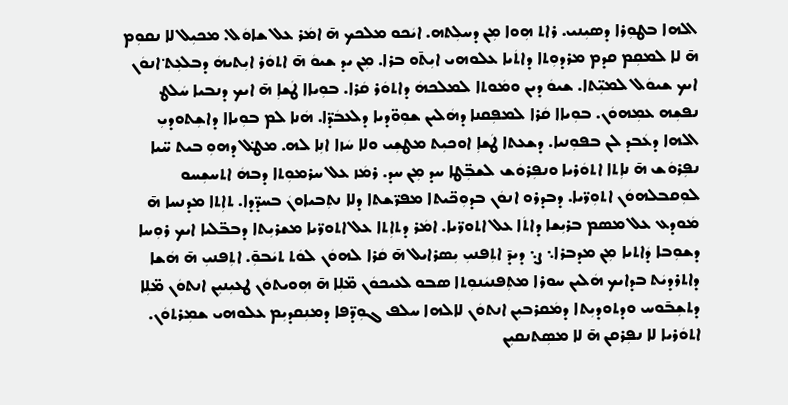ܐܠܗܐ ܒܛܘܼܪܐ ܕܣܝܼܢܝ. ܪܐܬ ܗܼܘܐ ܡܼܢ ܕܚܠܼܬܗ. ܐܝܿܟܘ ܡܠܟܟ ܗ̄ ܐܡܿܪ ܥܠ ܫܐܘܿܠ. ܡܟܝܼܠ ܠܐ ܢܩܘܼܡ ܗ̄ ܠܐ ܠܡܩܼܡ ܩܕܡ ܡܪܕܘܼܬܐ ܕܐܬܿܝܐ ܥܠܘܗܝ ܐܝܼܬ̄ܘ ܒܪܐ. ܡܼܢ ܝܕ ܫܝܘܿ ܗ̄ ܐܬܘܿܪ ܐܝܼܬܝܗܿ ܕܒܠܥܼܬ݀ ܐܢܘܿܢ ܐܝܟ ܫܝܘܿܠ ܠܡܝܼ̈ܬܐ. ܫܝܘܿ ܕܝܢ ܘܡܿܘܬܐ ܠܡܠܟܗܿ ܕܐܬܘܿܪ ܩܿܪܐ. ܒܘܼܝܐܐ ܛܿܫܐܼ ܗ̄ ܐܝܟ ܕܢܒܝܐ ܚܿܠܛ ܢܦܫܼܗ ܥܡܼܗܘܿܢ. ܒܘܼܝܐܐ ܩܿܪܐ ܠܡܦܼܩܢܐ ܕܗܿܠܝܢ ܫܘܼܘ̈ܕܝܐ ܕܠܥܒܿܕ̈ܐ. ܗܿܢܐ ܠܡ ܒܘܼܝܐܐ ܕܐܫܼܬܘܕܝܼ ܐܠܗܐ ܕܥܿܒܕ ܠܢ ܒܦܘܼܢܝܐ. ܕܫܥܬܐ ܛܿܫܐܼ ܐܘܟܝܼܬ ܡܛܫܼܝ ܘܠܐ ܚܿܙܐ ܐܢܼܐ ܠܗ. ܡܛ݀ܠ ܕܗܘܼ ܒܝܬ ܚ̈ܝܐ ܢܦܼܪܘܿܫ ܗ̄ ܢܐܼܬܐ ܐܬܘܿܪܝܐ ܘܢܦܼܪܘܿܫ ܠܫܒܼ̈ܛܐ ܚܕ ܡܼܢ ܚܕ. ܪܡܿܙ ܥܠ ܚܪܡܘܼܬܐ ܕܒܗܿ ܐܬܚܫܼܚܘ ܠܘܼܩܒܠܗܘܿܢ ܐܬܘܼܪ̈ܝܐ. ܕܒܕܪܘ ܐܢܘܿܢ ܒܕܘܼܟ̈ܝܬܐ ܡܦܪ̈ܫܬܐ ܕܠܐ ܢܬܼܒܝܐܘܢܿ ܒܚܕ̈ܕܐ. ܬܐܼܬܐ ܡܕܢܚܐ ܗ̄ ܡܿܘܕܥ ܥܠ ܡܣܡ ܒܪܝܼܫܐ ܕܐܬܿܐ ܥܠ ܐܬܘܪ̈ܝܐ. ܐܡܿܪ ܕܬܐܼܬܐ ܥܠ ܐܬܘܪ̈ܝܐ ܡܫܪܝܼܬܐ ܕܒܒ̈ܠܝܐ ܐܝܟ ܪܘܼܚܐ ܕܫܘܼܒܐ ܕܿܐܬܝܐ ܡܼܢ ܡܕܒܪܐ܆ ܨ܆ ܕܝܕ̄ ܐܬܼܦܢܝܼ ܝܼܣܪܐܝܠ ܗ̄ ܩܿܪܐ ܠܗܘܿܢ ܠܘܿܬ ܬܝܿܒܘܼ̄. ܐܬܼܦܢܝܼ ܗ̄ ܗܿܫܐ ܕܐܬܪܕܝܿܬ ܒܕܐܝܟ ܗܿܠܝܢ ܚܘܪܐ ܡܬܼܦܢܝܿܢܘܼܬܐ ܣܒܘ ܠܥܝܟܘܿܢ ܡ̈ܠܼܐ ܗ̄ ܗܼܘܝܬܘܿܢ ܛܥܝܼܢܝܼܢ ܐܢܬܘܿܢ ܡ̈ܠܼܐ ܕܬܫܼܒ̄ܘܚ ܘܕܬܘܕܝܼܬܐ ܕܡܿܩܪܒܝܼܢ ܐܢܬܘܿܢ ܠܐܠܗܐ ܚܠܦ ܓܘܼܕ̈ܦܐ ܕܡܢܼܩܕܝܼܡ ܥܠܘܗܝ ܫܡܼܪܬܘܿܢ. ܐܬܘܿܪܝܐ ܠܐ ܢܦܼܪܩܢ ܗ̄ ܠܐ ܡܣܼܬܢܩܝܼܢ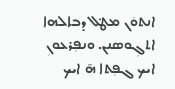ܐܢܬܘܿܢ ܡܛ݀ܠ ܕܒܐܠܗܐ ܐܬܓܼܘܣܢܢ. ܘܢܦܼܪܥܘܢܼ ܐܝܟ ܓܦܼܬܐ ܗ̄ ܐܝܟ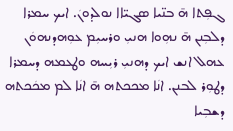ܓܦܼܬܐ ܗ̄ ܒܢ̈ܝܐ ܣܓܝ̈ܐܐ ܢܘܠܕܘܢܿ. ܐܝܟ ܚܡܪܐ ܕܠܒܼܢܢ ܗ̄ ܢܗܼܘܐ ܗܢܝܼ ܘܪܚܝܼܡ ܥܘܼܗܕܢܗܘܿܢ ܥܗܠ ܐܢܫ ܐܝܟ ܕܗܢܝܼ ܪܝܼܚܗ ܘܛܥܡܗ ܕܚܡܪܐ ܕܛܘܼܪ ܠܒܢܢ. ܐܢܿܐ ܡܟܟܬܗ ܗ̄ ܐܢܿܐ ܠܡ ܡܟܿܟܬܗ ܕܫܒܼܝܐ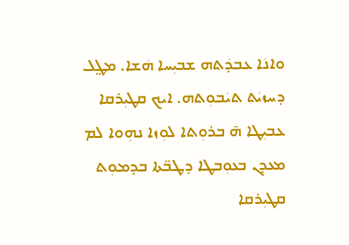ܘܐܢܿܐ ܥܒܕܿܬܗ ܫܒܝܼܚܐ ܗܿܫܐ. ܡܛ݀ܠ ܕܚܙܝܿܬ ܬܝܿܒܘܼܬܗ. ܐܝܟ ܩܛܝܼܪܩܐ ܥܒܝܼܛܐ ܗ̄ ܒܪܘܼܬܐ ܠܘܼܙܐ ܢܗܼܘܐ ܠܡ ܡܥܕܢ ܒܥܘܼܒܛܐ ܕܛܒ̈ܬܐ ܒܕܡܘܼܬ ܩܛܝܼܪܩܐ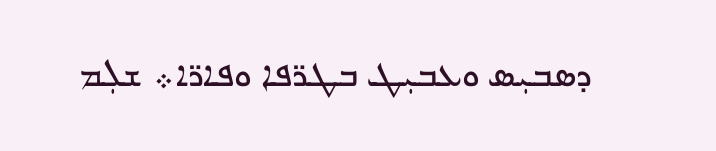ܕܣܒܝܼܣ ܘܥܒܝܼܛ ܒܛܪ̈ܦܐ ܘܦܐܪ̈ܐ܀ ܫܠܼܡ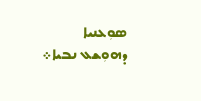ܣܘܼܥܢܝܐ ܕܗܘܼܫܥ ܢܒܝܐ܀